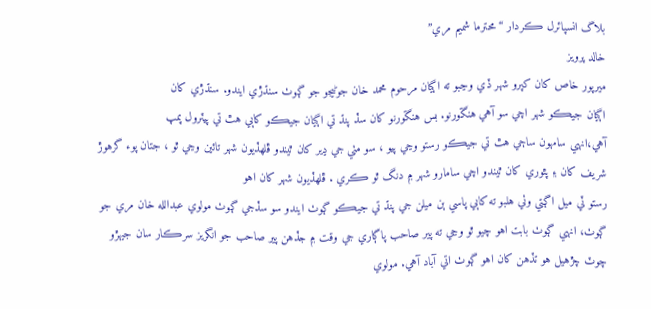بلاگ انسپائرل ڪردار “محترما شميم مري”
خالد پرويز
ميرپور خاص کان کپرو شهر ڏي وڃبو ته اڳيان مرحوم محمد خان جوڻيجو جو ڳوٺ سنڌڙي ايندو. سنڌڙي کان
اڳيان جيڪو شهر اچي سو آهي هنڱورنو. بس هنڱورنو کان سڏ پنڌ تي اڳيان جيڪو کاٻي هٿ تي پيٽرول پمپ
آهي،انهي سامهون ساڄي هٿ تي جيڪو رستو وڃي پيو ، سو مٺي جي ڍير کان ٿيندو ڦلهڏيون شهر تائين وڃي ٿو ، جتان پوء گرهوڙ شريف کان ۽ پٿوري کان ٿيندو اچي سامارو شهر ۾ دنگ ٿو ڪري . ڦلهڏيون شهر کان اهو
رستو ٽي ميل اڳتي وٺي هلبو ته کاٻي پاسي ٻن ميلن جي پنڌ تي جيڪو ڳوٺ ايندو سو سڏجي ڳوٺ مولوي عبدالله خان مري جو ڳوٺ، انهي ڳوٺ بابت اهو چيو ٿو وڃي ته پير صاحب پاڳاري جي وقت ۾ جڏهن پير صاحب جو انگريز سرڪار سان جيهڙو چوٽ چڙهيل هو تڏهن کان اهو ڳوٺ اتي آباد آهي. مولوي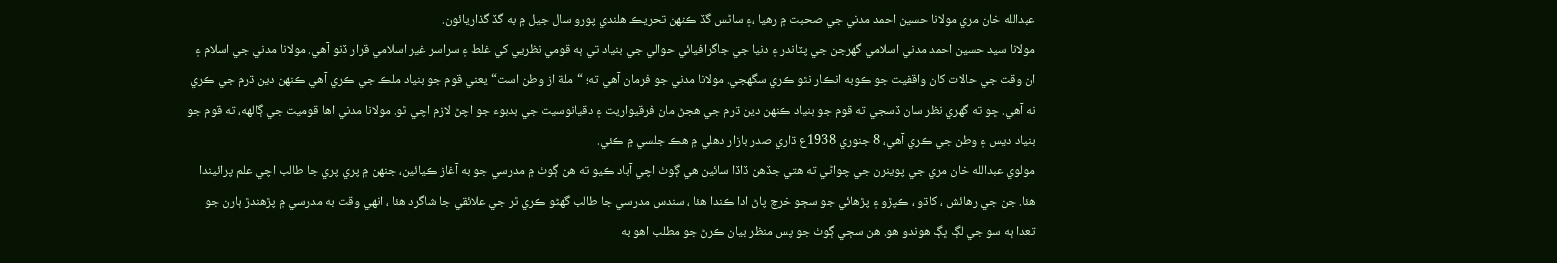عبدالله خان مري مولانا حسين احمد مدني جي صحبت ۾ رهيا ،۽ ساڻس گڏ ڪنهن تحريڪ هلندي پورو سال جيل ۾ به گڏ گذاريائون.
مولانا سيد حسين احمد مدني اسلامي گهرجن جي پٽاندر ۽ دنيا جي جاگرافيائي حوالي جي بنياد تي ٻه قومي نظريي کي غلط ۽ سراسر غير اسلامي قرار ڏنو آهي. مولانا مدني جي اسلام ۽ ان وقت جي حالات کان واقفيت جو ڪوبه انڪار نٿو ڪري سگهجي. مولانا مدني جو فرمان آهي ته؛ “ملة از وطن است“ يعني قوم جو بنياد ملڪ جي ڪري آهي ڪنهن دين ڌرم جي ڪري نه آهي. ڇو ته گهري نظر سان ڏسجي ته قوم جو بنياد ڪنهن دين ڌرم جي هجڻ مان فرقيواريت ۽ دقيانوسيت جي بدبوء جو اچڻ لازم اچي ٿو. مولانا مدني اها قوميت جي ڳالهه، ته قوم جو بنياد ديس ۽ وطن جي ڪري آهي، 8 جنوري 1938ع ڌاري صدر بازار دهلي ۾ هڪ جلسي ۾ ڪئي.
مولوي عبدالله خان مري جي پوينرن جي چواڻي ته هتي جڏهن ڏاڏا سائين ھي ڳوٺ اچي آباد ڪيو ته ھن ڳوٺ ۾ مدرسي جو به آغاز ڪيائين، جنهن ۾ پري پري جا طالب اچي علم پرائيندا هئا. جن جي رهائش ، کاڌو ، ڪپڙو ۽ پڙهائي جو سڄو خرچ پاڻ ادا ڪندا هئا ، سندس مدرسي جا طالب گهڻو ڪري ٿر جي علائقي جا شاگرد هئا ، انهي وقت به مدرسي ۾ پڙهندڙ ٻارن جو تعدا ٻه سو جي لڳ ڀڳ هوندو هو. ھن سڄي ڳوٺ جو پس منظر بيان ڪرڻ جو مطلب اهو به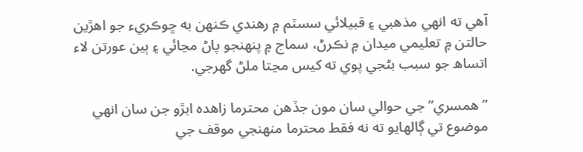آهي ته انهي مذهبي ۽ قبيلائي سسٽم ۾ رهندي ڪنهن به ڇوڪريء جو اهڙين حالتن ۾ تعليمي ميدان ۾ نڪرڻ، سماج ۾ پنهنجو پاڻ مڃائي ۽ ٻين عورتن لاء اتساھ جو سبب بڻجي پوي ته کيس مڃتا ملڻ گهرجي.

” ھمسري” جي حوالي سان مون جڏهن محترما زاھده ابڙو جن سان انهي موضوع تي ڳالهايو ته نه فقط محترما منهنجي موقف جي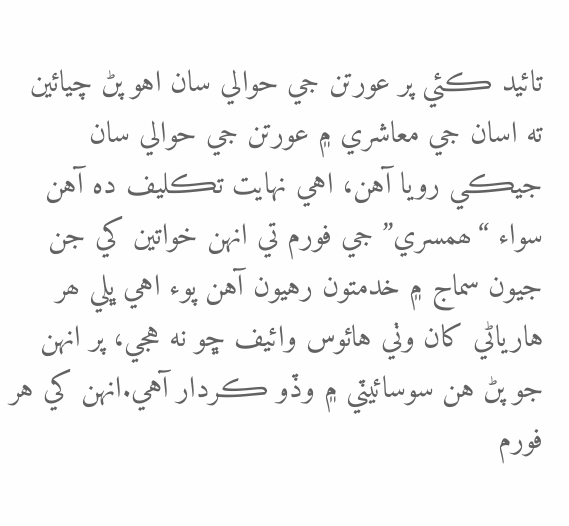تائيد ڪئي پر عورتن جي حوالي سان اهو پڻ چيائين ته اسان جي معاشري ۾ عورتن جي حوالي سان جيڪي رويا آهن، اهي نهايت تڪليف ده آهن سواء “ھمسري” جي فورم تي انهن خواتين کي جن جيون سماج ۾ خدمتون رهيون آهن پوء اهي ڀلي ھر هارياڻي کان وٺي هائوس وائيف ڇو نه هجي، پر انهن جو پڻ هن سوسائيٽي ۾ وڏو ڪردار آهي.انهن کي هر فورم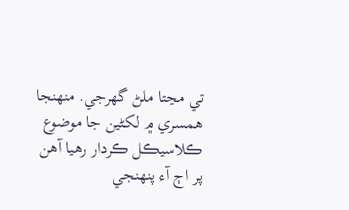تي مڃتا ملڻ گهرجي. منهنجا همسري ۾ لکڻين جا موضوع ڪلاسيڪل ڪردار رهيا آهن پر اڄ آء پنهنجي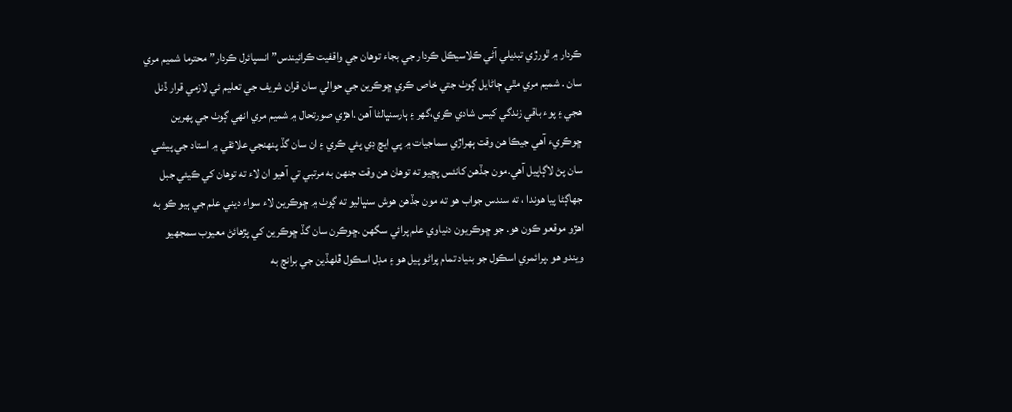ڪردار ۾ ٿورڙي تبديلي آڻي ڪلاسيڪل ڪردار جي بجاء توهان جي واقفيت ڪرائيندس” انسپائرل ڪردار” محترما شميم مري سان . شميم مري مٿي ڄاڻايل ڳوٺ جتي خاص ڪري ڇوڪرين جي حوالي سان قران شريف جي تعليم ئي لازمي قرار ڏنل هجي ۽ پوء باقي زندگي کيس شادي ڪري،گهر ۽ ٻارسنڀالڻا آهن .اهڙي صورتحال ۾ شميم مري انهي ڳوٺ جي پهرين ڇوڪريء آهي جيڪا هن وقت ٻهراڙي سماجيات ۾ پي ايڇ ڊي پئي ڪري ۽ ان سان گڏ پنهنجي علائقي ۾ استاد جي پيشي سان پڻ لاڳاپيل آهي.مون جڏهن کانئس پڇيو ته توهان هن وقت جنهن به مرتبي تي آهيو ان لاء ته توهان کي ڪيئي جبل جهاڳڻا پيا هوندا ، ته سندس جواب هو ته مون جڏهن هوش سنڀاليو ته ڳوٺ ۾ ڇوڪرين لاء سواء ديني علم جي ٻيو ڪو به اهڙو موقعو ڪون هو. جو ڇوڪريون دنياوي علم پرائي سگهن .ڇوڪرن سان گڏ ڇوڪرين کي پڙهائڻ معيوب سمجهيو ويندو هو .پرائمري اسڪول جو بنياد تمام پراڻو پيل هو ۽ مڊل اسڪول ڦلهڏين جي برانچ به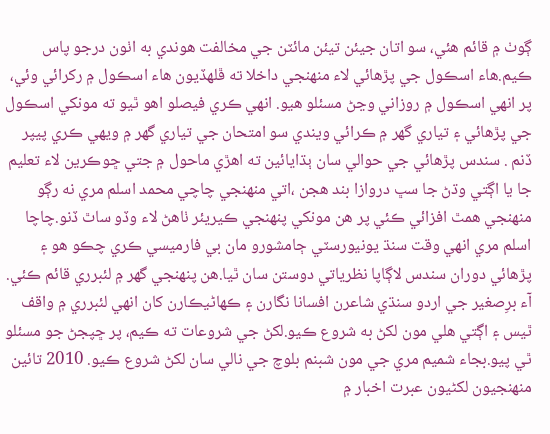ڳوٺ ۾ قائم هئي، سو اتان جيئن تيئن مائٽن جي مخالفت هوندي به اٺون درجو پاس ڪيم.هاء اسڪول جي پڙهائي لاء منهنجي داخلا ته ڦلهڏيون هاء اسڪول ۾ رکرائي وئي، پر انهي اسڪول ۾ روزاني وڃڻ مسئلو هيو. انهي ڪري فيصلو اهو ٿيو ته مونکي اسڪول جي پڙهائي ۽ تياري گهر ۾ ڪرائي ويندي سو امتحان جي تياري گهر ۾ ويهي ڪري پيپر ڏنم . سندس پڙهائي جي حوالي سان ٻڌايائين ته اھڙي ماحول ۾ جتي ڇوڪرين لاء تعليم جا يا اڳتي وڌڻ جا سڀ دروازا بند هجن ،اتي منهنجي چاچي محمد اسلم مري نه رڳو منهنجي همٿ افزائي ڪئي پر هن مونکي پنهنجي ڪيريئر ٺاھڻ لاء وڏو ساٿ ڏنو.چاچا اسلم مري انهي وقت سنڌ يونيورسٽي ڄامشورو مان بي فارميسي ڪري چڪو هو ۽ پڙهائي دوران سندس لاڳاپا نظرياتي دوستن سان ٿيا.ھن پنهنجي گهر ۾ لئبرري قائم ڪئي. آء برِصغير جي اردو سنڌي شاعرن افسانا نگارن ۽ ڪھاڻيڪارن کان انهي لئبرري ۾ واقف ٿيس ۽ اڳتي هلي مون لکڻ به شروع ڪيو.لکڻ جي شروعات ته ڪيم، پر ڇپجڻ جو مسئلو ٿي پيو.بجاء شميم مري جي مون شبنم بلوچ جي نالي سان لکڻ شروع ڪيو. 2010 تائين منهنجيون لکڻيون عبرت اخبار ۾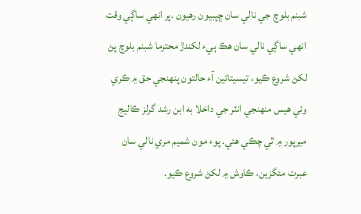شبنم بلوچ جي نالي سان ڇپبيون رهيون .پر انهي ساڳي وقت انهي ساڳي نالي سان هڪ ٻيء لکندڙ محترما شبنم بلوچ پڻ لکڻ شروع ڪيو، تيسيتائين آء حالتون پنهنجي حق ۾ ڪري وئي هيس منهنجي انٽر جي داخلا به ابن رشد گرلز ڪاليج ميرپور ۾ ٿي چڪي ھئي. پوء مون شميم مري نالي سان عبرت مئگزين، ڪاوش ۾ لکڻ شروع ڪيو.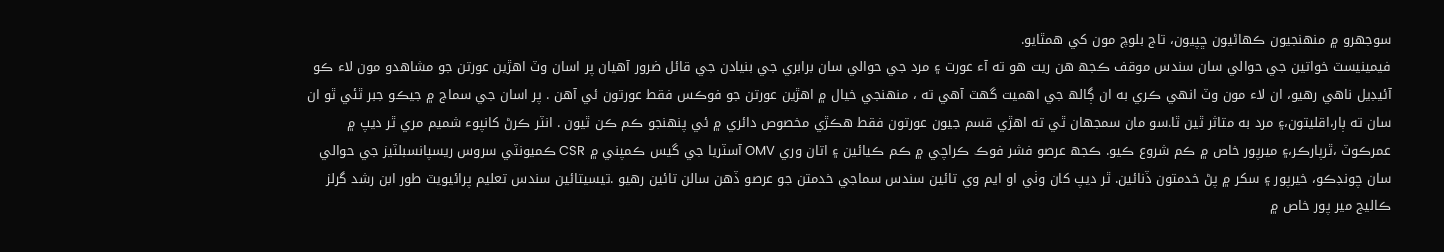سوجهرو ۾ منهنجيون ڪهاڻيون ڇپيون، تاج بلوچ مون کي همٿايو.
فيمينيسٽ خواتين جي حوالي سان سندس موقف ڪجھ هن ريت هو ته آء عورت ۽ مرد جي حوالي سان برابري جي بنيادن جي قائل ضرور آهيان پر اسان وٽ اهڙين عورتن جو مشاهدو مون لاء ڪو آئيڊيل ناهي رهيو، ان لاء مون وٽ انهي ڪري به ان ڳالھ جي اهميت گهٽ آهي ته ، منهنجي خيال ۾ اهڙين عورتن جو فوڪس فقط عورتون ئي آهن . پر اسان جي سماج ۾ جيڪو جبر ٿئي ٿو ان سان ته ٻار،اقليتون،۽ مرد به متاثر ٿين ٿا.سو مان سمجهان ٿي ته اهڙي قسم جيون عورتون فقط هڪڙي مخصوص دائري ۾ ئي پنهنجو ڪم ڪن ٿيون . انٽر ڪرڻ کانپوء شميم مري ٿر ديپ ۾ عمرڪوٽ ،ٿرپارڪر،۽ ميرپور خاص ۾ ڪم شروع ڪيو. ڪجھ عرصو فشر فوڪ ڪراچي ۾ ڪم ڪيائين ۽ اتان وري OMV آسٽريا جي گيس ڪمپني ۾ CSR ڪميونٽي سروس ريسپانسبلٽيز جي حوالي سان چونڊڪو، خيرپور ۽ سکر ۾ پڻ خدمتون ڏنائين. ٿر ديپ کان وٺي او ايم وي تائين سندس سماجي خدمتن جو عرصو ڏهن سالن تائين رهيو .تيسيتائين سندس تعليم پرائيويٽ طور ابن رشد گرلز ڪاليج مير پور خاص ۾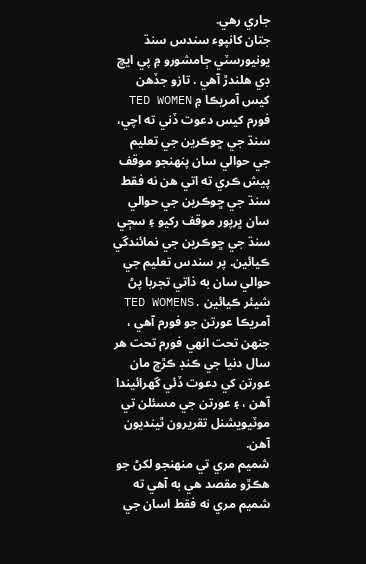جاري رهي.
جتان کانپوء سندس سنڌ يونيورسٽي ڄامشورو ۾ پي ايڇ ڊي هلندڙ آهي . تازو جڏهن کيس آمريڪا ۾ TED WOMEN فورم کیس دعوت ڏني ته اچي، سنڌ جي ڇوڪرين جي تعليم جي حوالي سان پنهنجو موقف پيش ڪري ته اتي هن نه فقط سنڌ جي ڇوڪرين جي حوالي سان ڀرپور موقف رکيو ۽ سڄي سنڌ جي ڇوڪرين جي نمائندگي ڪيائين. پر سندس تعليم جي حوالي سان به ذاتي تجربا پڻ شيئر ڪيائين .TED WOMENS آمريڪا عورتن جو فورم آهي ، جنهن تحت انهي فورم تحت هر سال دنيا جي ڪنڊ ڪڙڇ مان عورتن کي دعوت ڏئي گهرائيندا آهن ، ۽ عورتن جي مسئلن تي موٽيويشنل تقريرون ٿينديون آهن.
شميم مري تي منهنجو لکڻ جو هڪڙو مقصد هي به آهي ته شميم مري نه فقط اسان جي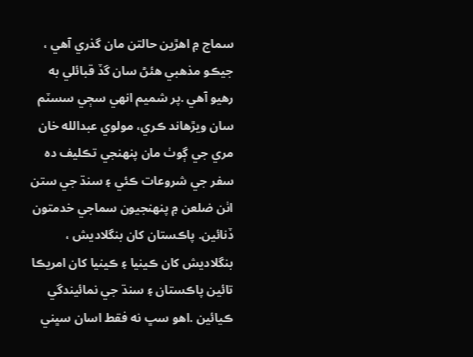سماج ۾ اھڙين حالتن مان گذري آهي ، جيڪو مذهبي هئڻ سان گڏ قبائلي به رهيو آهي .پر شميم انهي سڄي سسٽم سان ويڙهاند ڪري، مولوي عبدالله خان مري جي ڳوٺ مان پنهنجي تڪليف ده سفر جي شروعات ڪئي ۽ سنڌ جي ستن اٺن ضلعن ۾ پنهنجيون سماجي خدمتون ڏنائين. پاڪستان کان بنگلاديش ، بنگلاديش کان ڪينيا ۽ ڪينيا کان امريڪا تائين پاڪستان ۽ سنڌ جي نمائيندگي ڪيائين .اهو سڀ نه فقط اسان سڀني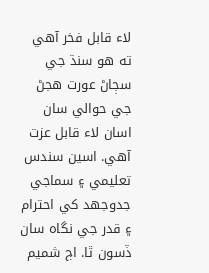لاء قابل فخر آهي ته هو سنڌ جي سڄاڻ عورت هجڻ جي حوالي سان اسان لاء قابل عزت آهي. اسين سندس تعليمي ۽ سماجي جدوجهد کي احترام ۽ قدر جي نگاه سان ڏسون ٿا. اڄ شميم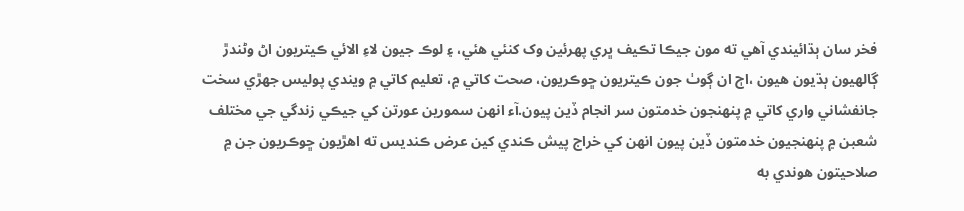فخر سان ٻڌائيندي آهي ته مون جيڪا تڪيف ڀري پهرئين وک کنئي هئي، ۽ لوڪ جيون لاءِ الائي ڪيتريون اڻ وڻندڙ ڳالهيون ٻڌيون هيون ،اڄ ان ڳوٺ جون ڪيتريون ڇوڪريون، صحت کاتي ۾، تعليم کاتي ۾ ويندي پوليس جهڙي سخت جانفشاني واري کاتي ۾ پنهنجون خدمتون سر انجام ڏين پيون.آء انهن سمورين عورتن کي جيڪي زندگي جي مختلف شعبن ۾ پنهنجيون خدمتون ڏين پيون انهن کي خراج پيش ڪندي کين عرض ڪنديس ته اهڙيون ڇوڪريون جن ۾ صلاحيتون هوندي به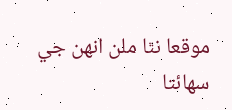موقعا نٿا ملن انهن جي سهائتا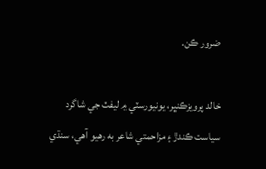ضرور ڪن.

خالد پرويزڪنڀر، يونيورسٽي ۾ ليفٽ جي شاگرد سياست ڪندڙ ۽ مزاحمتي شاعر به رهيو آهي، سنڌي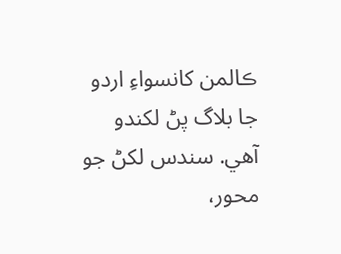ڪالمن کانسواءِ اردو جا بلاگ پڻ لکندو آھي. سندس لکڻ جو محور،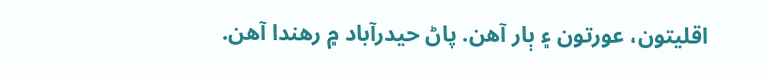اقليتون، عورتون ۽ ٻار آهن. پاڻ حيدرآباد ۾ رهندا آهن.